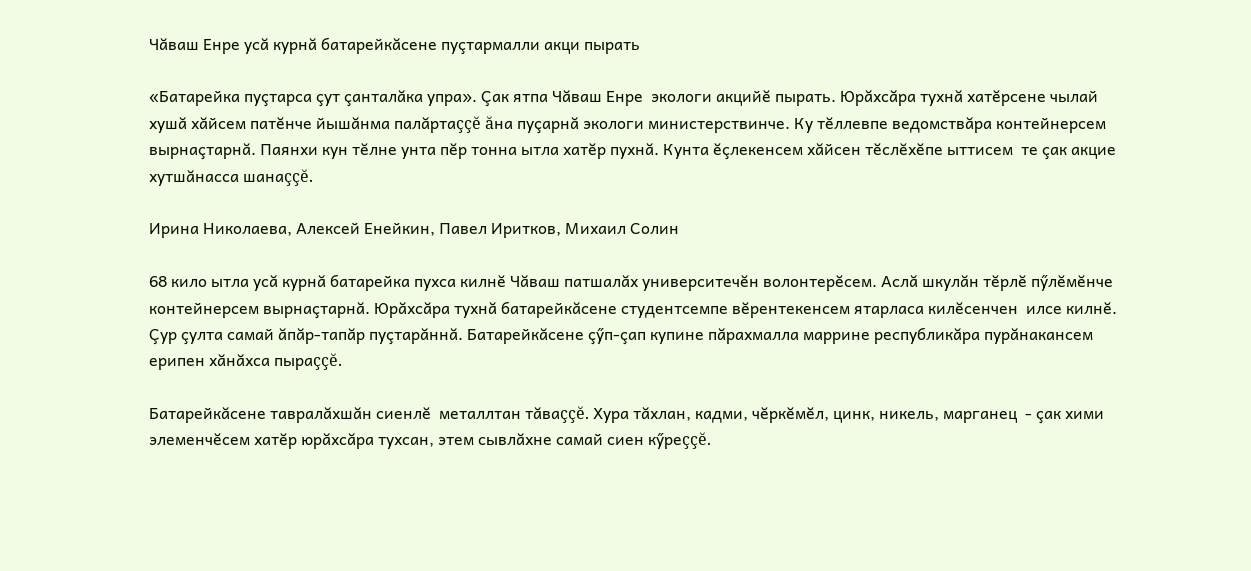Чăваш Енре усă курнă батарейкăсене пуçтармалли акци пырать

«Батарейка пуçтарса çут çанталăка упра». Çак ятпа Чăваш Енре  экологи акцийĕ пырать. Юрăхсăра тухнă хатĕрсене чылай хушă хăйсем патĕнче йышăнма палăртаççĕ ăна пуçарнă экологи министерствинче. Ку тĕллевпе ведомствăра контейнерсем вырнаçтарнă. Паянхи кун тĕлне унта пĕр тонна ытла хатĕр пухнă. Кунта ĕçлекенсем хăйсен тĕслĕхĕпе ыттисем  те çак акцие хутшăнасса шанаççĕ.

Ирина Николаева, Алексей Енейкин, Павел Иритков, Михаил Солин

68 кило ытла усă курнă батарейка пухса килнĕ Чăваш патшалăх университечĕн волонтерĕсем. Аслă шкулăн тĕрлĕ пӳлĕмĕнче контейнерсем вырнаçтарнă. Юрăхсăра тухнă батарейкăсене студентсемпе вĕрентекенсем ятарласа килĕсенчен  илсе килнĕ. Çур çулта самай ăпăр-тапăр пуçтарăннă. Батарейкăсене çӳп-çап купине пăрахмалла маррине республикăра пурăнакансем ерипен хăнăхса пыраççĕ.

Батарейкăсене тавралăхшăн сиенлĕ  металлтан тăваççĕ. Хура тăхлан, кадми, чĕркĕмĕл, цинк, никель, марганец  - çак хими элеменчĕсем хатĕр юрăхсăра тухсан, этем сывлăхне самай сиен кӳреççĕ.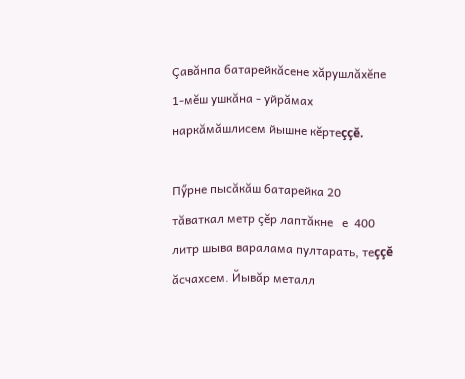Çавăнпа батарейкăсене хăрушлăхĕпе 1-мĕш ушкăна - уйрăмах наркăмăшлисем йышне кĕртеççĕ.

Пӳрне пысăкăш батарейка 20 тăваткал метр çĕр лаптăкне   е  400 литр шыва варалама пултарать, теççĕ ăсчахсем. Йывăр металл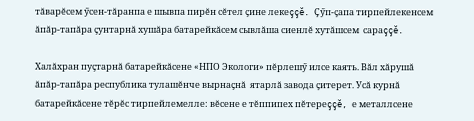тăварĕсем ӳсен-тăранпа е шывпа пирĕн сĕтел çине лекеççĕ. Çӳп-çапа тирпейлекенсем ăпăр-тапăра çунтарнă хушăра батарейкăсем сывлăша сиенлĕ хутăшсем  сараççĕ.

Халăхран пуçтарнă батарейкăсене «НПО Экологи» пĕрлешӳ илсе каять. Вăл хăрушă ăпăр-тапăра республика тулашĕнче вырнаçнă  ятарлă завода çитерет. Усă курнă батарейкăсене тĕрĕс тирпейлемелле: вĕсене е тĕппипех пĕтереççĕ, е металлсене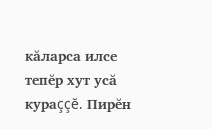кăларса илсе тепĕр хут усă кураççĕ. Пирĕн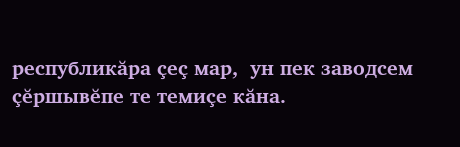республикăра çеç мар,  ун пек заводсем çĕршывĕпе те темиçе кăна.